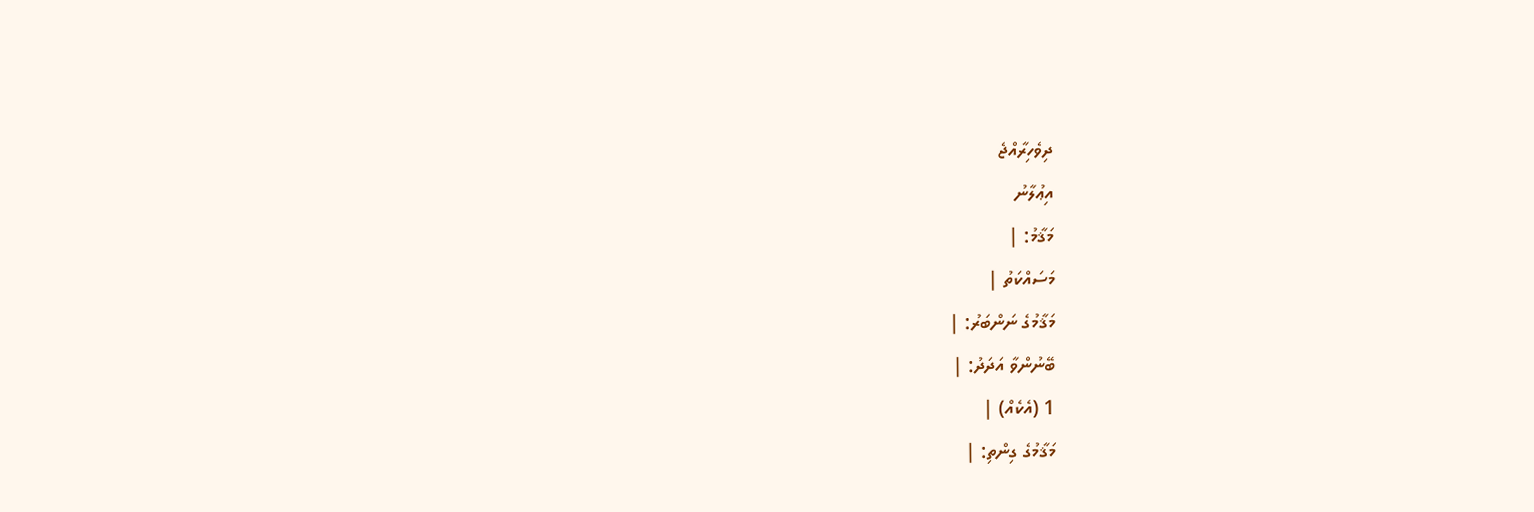ދިވެހިރާއްޖެ
އިޢުލާނު
މަޤާމު: |
މަސައްކަތު |
މަޤާމުގެ ނަންބަރު: |
ބޭނުންވާ އަދަދު: |
1 (އެކެއް) |
މަޤާމުގެ ގިންތި: |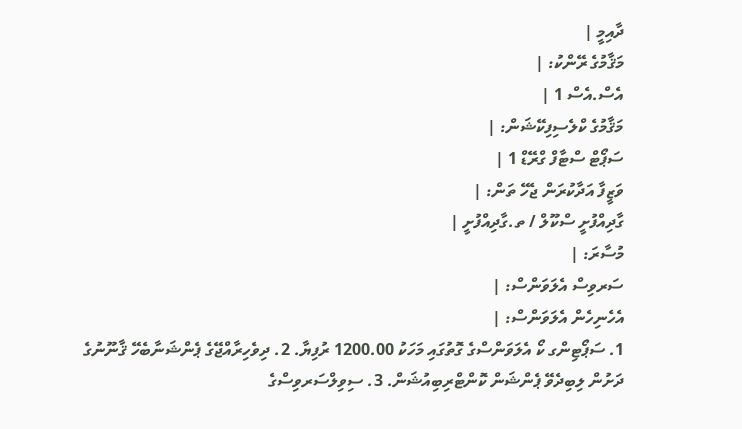ދާއިމީ |
މަޤާމުގެ ރޭންކު: |
އެސް.އެސް 1 |
މަޤާމުގެ ކްލެސިފިކޭޝަން: |
ސަޕޯޓް ސްޓާފް ގްރޭޑް 1 |
ވަޒީފާ އަދާކުރަން ޖެހޭ ތަން: |
ގާދިއްފުށީ ސްކޫލް / ތ.ގާދިއްފުށީ |
މުސާރަ: |
ސަރވިސް އެލަވަންސް: |
އެހެނިހެން އެލަވަންސް: |
1. ސަޕޯޓިންގ ކޯ އެލަވަންސްގެ ގޮތުގައި މަހަކު 1200.00 ރުފިޔާ. 2. ދިވެހިރާއްޖޭގެ ޕެންޝަނާބެހޭ ޤާނޫނުގެ ދަށުން ލިބިދެވޭ ޕެންޝަން ކޮންޓްރިބިއުޝަން. 3. ސިވިލްސަރވިސްގެ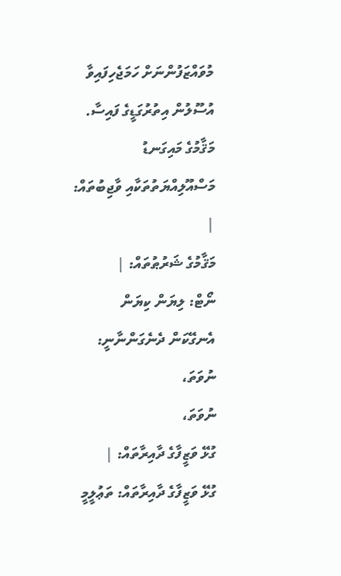މުވައްޒަފުންނަށް ހަމަޖެހިފައިވާ އުސޫލުން އިތުރުގަޑީގެ ފައިސާ.
މަޤާމުގެ މައިގަނޑު މަސްއޫލިއްޔަތުތަކާއި ވާޖިބުތައް: |
މަޤާމުގެ ޝަރުޠުތައް: |
ނޯޓް: ލިޔަން ކިޔަން އެނގޭކަން ދެނެގަންނާނީ:
ނުވަތަ،
ނުވަތަ،
ގުޅޭ ވަޒީފާގެ ދާއިރާތައް: |
ގުޅޭ ވަޒީފާގެ ދާއިރާތައް: ތަޢުލީމީ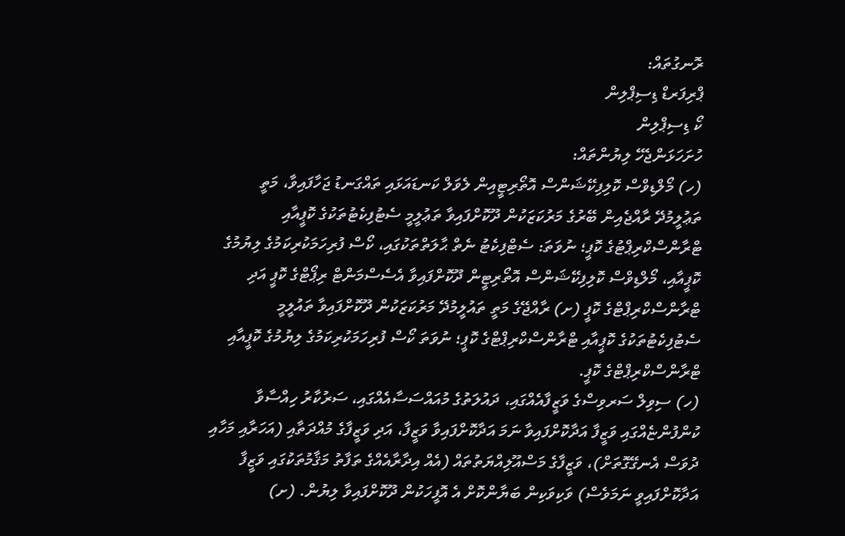ރޮނގުތައް:
ޕްރިފަރޑް ޑިސިޕްލިން
ކޯ ޑިސިޕްލިން
ހުށަހަޅަންޖެހޭ ލިޔުންތައް:
(ހ) މޯލްޑިވްސް ކޮލިފިކޭޝަންސް އޮތޯރިޓީއިން ލެވަލް ކަނޑައަޅައި ތައްގަނޑު ޖަހާފައިވާ، މަތީ ތަޢުލީމުދޭ ރާއްޖެއިން ބޭރުގެ މަރުކަޒަކުން ދޫކޮށްފައިވާ ތަޢުލީމީ ސެޓުފިކެޓުތަކުގެ ކޮޕީއާއި ޓްރާންސްކްރިޕްޓުގެ ކޮޕީ؛ ނުވަތަ: ސެޓްފިކެޓު ނެތް ޙާލަތްތަކުގައި، ކޯސް ފުރިހަމަކުރިކަމުގެ ލިޔުމުގެ ކޮޕީއާއި، މޯލްޑިވްސް ކޮލިފިކޭޝަންސް އޮތޯރިޓީން ދޫކޮށްފައިވާ އެސެސްމަންޓް ރިޕޯޓްގެ ކޮޕީ އަދި ޓްރާންސްކްރިޕްޓްގެ ކޮޕީ (ށ) ރާއްޖޭގެ މަތީ ތައުލީމުދޭ މަރުކަޒަކުން ދޫކޮށްފައިވާ ތައުލީމީ ސެޓުފިކެޓުތަކުގެ ކޮޕީއާއި ޓްރާންސްކްރިޕްޓްގެ ކޮޕީ؛ ނުވަތަ ކޯސް ފުރިހަމަކުރިކަމުގެ ލިޔުމުގެ ކޮޕީއާއި ޓްރާންސްކްރިޕްޓްގެ ކޮޕީ.
(ހ) ސިވިލް ސަރވިސްގެ ވަޒީފާއެއްގައި، ދައުލަތުގެ މުއައްސަސާއެއްގައި، ސަރުކާރު ހިއްސާވާ ކުންފުންޏެއްގައި ވަޒީފާ އަދާކޮށްފައިވާ ނަމަ އަދާކޮށްފައިވާ ވަޒީފާ، އަދި ވަޒީފާގެ މުއްދަތާއި (އަހަރާއި މަހާއި ދުވަސް އެނގޭގޮތަށް)، ވަޒީފާގެ މަސްއޫލިއްޔަތުތައް (އެއް އިދާރާއެއްގެ ތަފާތު މަޤާމުތަކުގައި ވަޒީފާ އަދާކޮށްފައިވީ ނަމަވެސް) ވަކިވަކިން ބަޔާންކޮށް އެ އޮފީހަކުން ދޫކޮށްފައިވާ ލިޔުން. (ށ)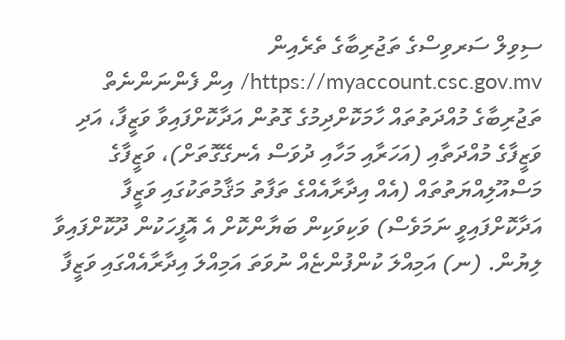ސިވިލް ސަރވިސްގެ ތަޖުރިބާގެ ތެރެއިން https://myaccount.csc.gov.mv/ އިން ފެންނަންނެތް ތަޖުރިބާގެ މުއްދަތުތައް ހާމަކޮށްދިމުގެ ގޮތުން އަދާކޮށްފައިވާ ވަޒީފާ، އަދި ވަޒީފާގެ މުއްދަތާއި (އަހަރާއި މަހާއި ދުވަސް އެނގޭގޮތަށް)، ވަޒީފާގެ މަސްއޫލިއްޔަތުތައް (އެއް އިދާރާއެއްގެ ތަފާތު މަޤާމުތަކުގައި ވަޒީފާ އަދާކޮށްފައިވީ ނަމަވެސް) ވަކިވަކިން ބަޔާންކޮށް އެ އޮފީހަކުން ދޫކޮށްފައިވާ ލިޔުން. (ނ) އަމިއްލަ ކުންފުންޏެއް ނުވަތަ އަމިއްލަ އިދާރާއެއްގައި ވަޒީފާ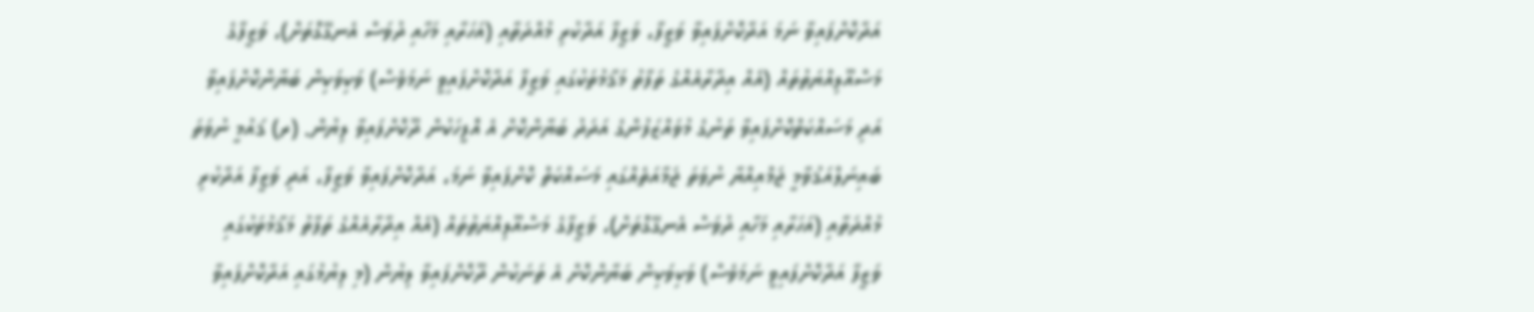އަދާކޮށްފައިވާ ނަމަ އަދާކޮށްފައިވާ ވަޒީފާ، ވަޒީފާ އަދާކުރި މުއްދަތާއި (އަހަރާއި މަހާއި ދުވަސް އެނގޭގޮތަށް)، ވަޒީފާގެ މަސްއޫލިއްޔަތުތައް (އެއް އިދާރާއެއްގެ ތަފާތު މަޤާމުތަކުގައި ވަޒީފާ އަދާކޮށްފައިވީ ނަމަވެސް) ވަކިވަކިން ބަޔާންކޮށްފައިވާ އަދި މަސައްކަތްކޮށްފައިވާ ތަނުގެ މުވައްޒަފުންގެ އަދަދު ބަޔާންކޮށް އެ އޮފީހަކުން ދޫކޮށްފައިވާ ލިޔުން. (ރ) ޤައުމީ ނުވަތަ ބައިނަލްއަޤުވާމީ ޖަމްއިއްޔާ ނުވަތަ ޖަމާއަތެއްގައި މަސައްކަތް ކޮށްފައިވާ ނަމަ، އަދާކޮށްފައިވާ ވަޒީފާ، އަދި ވަޒީފާ އަދާކުރި މުއްދަތާއި (އަހަރާއި މަހާއި ދުވަސް އެނގޭގޮތަށް)، ވަޒީފާގެ މަސްއޫލިއްޔަތުތައް (އެއް އިދާރާއެއްގެ ތަފާތު މަޤާމުތަކުގައި ވަޒީފާ އަދާކޮށްފައިވީ ނަމަވެސް) ވަކިވަކިން ބަޔާންކޮށް އެ ތަނަކުން ދޫކޮށްފައިވާ ލިޔުން (މި ލިޔުމުގައި އަދާކޮށްފައިވާ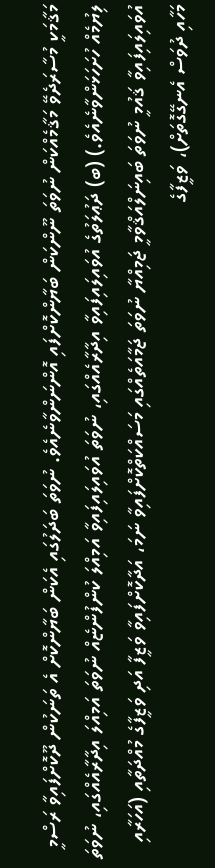މަޤާމަކީ މުސާރަދެވޭ މަޤާމެއްކަން ނުވަތަ ނޫންކަން ބަޔާންކޮށްފައި އޮންނަންވާނެއެވެ. ނުވަތަ ބަދަލުގައި އެކަން ބަޔާންކޮށް އެ ތަނަކުން ދޫކޮށްފައިވާ ރަސްމީ ލިޔުމެއް ހުށަހަޅަންވާނެއެވެ.) (ބ) ދަޢުލަތުގެ އުވައިލައިފައިވާ އިދާރާއެއްގައި، ނުވަތަ އުވައިލައިފައިވާ އަމިއްލަ ކުންފުންޏެއް ނުވަތަ އަމިއްލަ އިދާރާއެއްގައި، ނުވަތަ އުވައިލައިފައިވާ ޤައުމީ ނުވަތަ ބައިނަލްއަޤްވާމީ ޖަމިއްޔާ ނުވަތަ ޖަމާއަތެއްގައި މަސައްކަތްކޮށްފައިވާ ނަމަ، އަދާކޮށްފައިވާ ވަޒީފާ އަދި ވަޒީފާގެ މުއްދަތާއި (އަހަރާއި މަހާއި ދުވަސް އެނގޭގޮތަށް)، ވަޒީފާގެ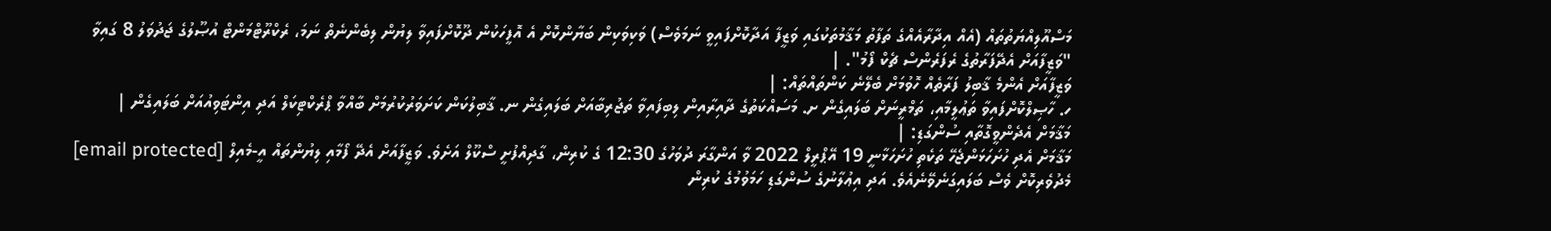މަސްއޫލިއްޔަތުތައް (އެއް އިދާރާއެއްގެ ތަފާތު މަޤާމުތަކުގައި ވަޒީފާ އަދާކޮށްފައިވީ ނަމަވެސް) ވަކިވަކިން ބަޔާންކޮށް އެ އޮފީހަކުން ދޫކޮށްފައިވާ ލިޔުން ލިބެންނެތް ނަމަ، ރެކްރޫޓްމަންޓް އުޞޫލުގެ ޖަދުވަލު 8 ގައިވާ "ވަޒީފާއަށް އެދޭފަރާތުގެ ރެފަރެންސް ޗެކް ފޯމު". |
ވަޒީފާއަށް އެންމެ ޤާބިލު ފަރާތެއް ހޮވުމަށް ބެލޭނެ ކަންތައްތައް: |
ހ. ހާޞިލްކޮށްފައިވާ ތަޢުލީމާއި، ތަމްރީނަށް ބަލައިގެން ށ. މަސައްކަތުގެ ދާއިރާއިން ލިބިފައިވާ ތަޖުރިބާއަށް ބަލައިގެން ނ. ޤާބިލުކަން ކަށަވަރުކުރުމަށް ބާއްވާ ޕްރެކްޓިކަލް އަދި އިންޓަވިއުއަށް ބަލައިގެން |
މަޤާމަށް އެދެންވީގޮތާއި ސުންގަޑި: |
މަޤާމަށް އެދި ހުށަހަޅަންޖެހޭ ތަކެތި ހުށަހަޅާނީ 19 އޭޕްރީލް 2022 ވާ އަންގާރަ ދުވަހުގެ 12:30 ގެ ކުރިން، ގާދިއްފުށީ ސްކޫލް އަށެވެ. ވަޒީފާއަށް އެދޭ ފޯމާއި ލިޔުންތައް އީ-މެއިލް [email protected] މެދުވެރިކޮށް ވެސް ބަލައިގަނެވޭނެއެވެ. އަދި އިޢުލާނުގެ ސުންގަޑި ހަމަވުމުގެ ކުރިން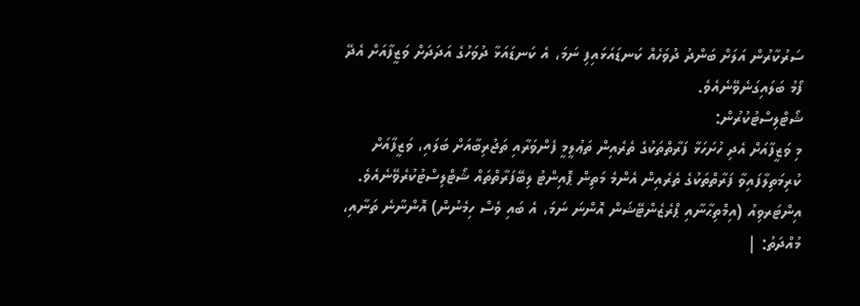ސަރުކާރުން އަލަށް ބަންދު ދުވަހެއް ކަނޑައަޅައިފި ނަމަ، އެ ކަނޑައަޅާ ދުވަހުގެ އަދަދަށް ވަޒީފާއަށް އެދޭ ފޯމު ބަލައިގަނެވޭނެއެވެ.
ޝޯޓްލިސްޓުކުރުން:
މި ވަޒީފާއަށް އެދި ހުށަހަޅާ ފަރާތްތަކުގެ ތެރެއިން ތަޢުލީމީ ފެންވަރާއި ތަޖުރިބާއަށް ބަލައި، ވަޒީފާއަށް ކުރިމަތިލާފައިވާ ފަރާތްތަކުގެ ތެރެއިން އެންމެ މަތިން ޕޮއިންޓު ލިބޭފަރާތްތައް ޝޯޓްލިސްޓުކުރެވޭނެއެވެ.
އިންޓަރވިއު (އިމްތިޙާނާއި ޕްރެޒެންޓޭޝަން އޮންނަ ނަމަ، އެ ބައި ވެސް ހިމެނުން) އޮންނާނެ ތަނާއި، މުއްދަތު: |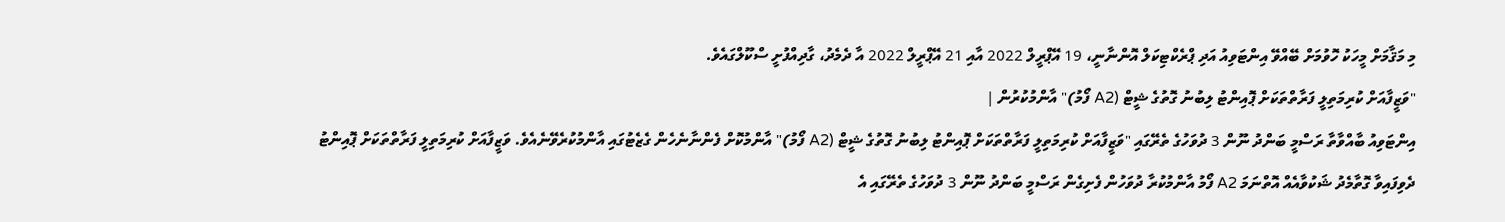މި މަޤާމަށް މީހަކު ހޮވުމަށް ބޭއްވޭ އިންޓަވިއު އަދި ޕްރެކްޓިކަލް އޮންނާނީ، 19 އޭޕްރީލް 2022 އާއި 21 އޭޕްރީލް 2022 އާ ދެމެދު، ގާދިއްފުށީ ސްކޫލްގައެވެ.
"ވަޒީފާއަށް ކުރިމަތިލީ ފަރާތްތަކަށް ޕޮއިންޓު ލިބުނު ގޮތުގެ ޝީޓް (A2 ފޯމު)" އާންމުކުރުން |
އިންޓަވިއު ބާއްވާތާ ރަސްމީ ބަންދު ނޫން 3 ދުވަހުގެ ތެރޭގައި "ވަޒީފާއަށް ކުރިމަތިލީ ފަރާތްތަކަށް ޕޮއިންޓު ލިބުނު ގޮތުގެ ޝީޓް (A2 ފޯމު)" އާންމުކޮށް ފެންނާނެހެން ގެޒެޓުގައި އާންމުކުރެވޭނެއެވެ. ވަޒީފާއަށް ކުރިމަތިލީ ފަރާތްތަކަށް ޕޮއިންޓު ދެވިފައިވާ ގޮތާމެދު ޝަކުވާއެއް އޮތްނަމަ A2 ފޯމު އާންމުކުރާ ދުވަހުން ފެށިގެން ރަސްމީ ބަންދު ނޫން 3 ދުވަހުގެ ތެރޭގައި އެ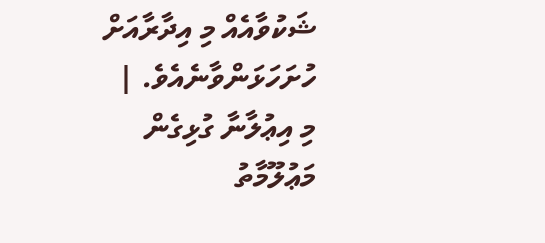ޝަކުވާއެއް މި އިދާރާއަށް ހުށަހަޅަންވާނެއެވެ. |
މި އިޢުލާނާ ގުޅިގެން މަޢުލޫމާތު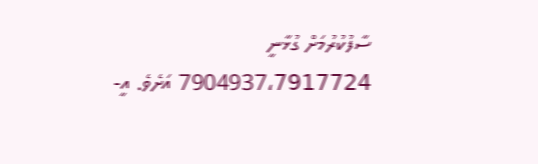ސާފުކުރުމަށް ގުޅާނީ 7904937،7917724 އަށެވެ. އީ-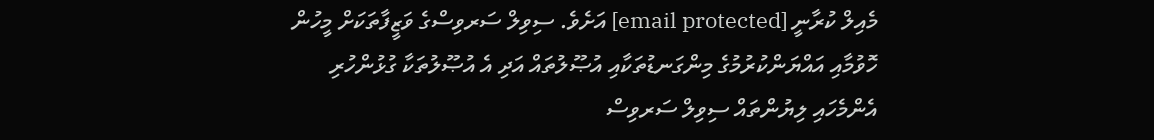މެއިލް ކުރާނީ [email protected] އަށެވެ. ސިވިލް ސަރވިސްގެ ވަޒީފާތަކަށް މީހުން ހޮވުމާއި އައްޔަންކުރުމުގެ މިންގަނޑުތަކާއި އުޞޫލުތައް އަދި އެ އުޞޫލުތަކާ ގުޅުންހުރި އެންމެހައި ލިޔުންތައް ސިވިލް ސަރވިސް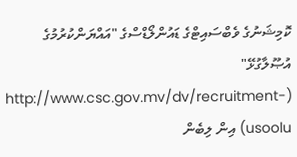ކޮމިޝަނުގެ ވެބްސައިޓްގެ ޑައުންލޯޑްސްގެ "އައްޔަންކުރުމުގެ އުޞޫލާގުޅޭ" (http://www.csc.gov.mv/dv/recruitment-usoolu) އިން ލިބެން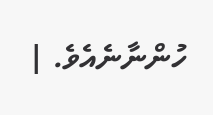ހުންނާނެއެވެ. |